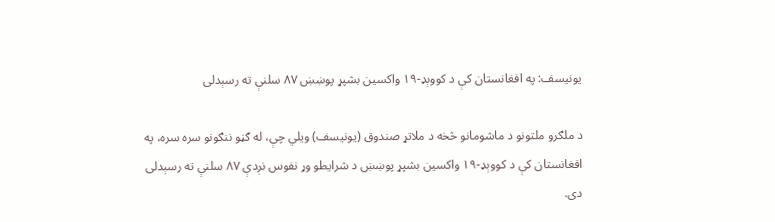یونیسف: په افغانستان کې د کووېډ-۱۹ واکسین بشپړ پوښښ ۸۷ سلنې ته رسېدلی

د ملګرو ملتونو د ماشومانو څخه د ملاتړ صندوق (یونیسف) ویلي چې، له ګڼو ننګونو سره سره، په افغانستان کې د کووېډ-۱۹ واکسین بشپړ پوښښ د شرایطو وړ نفوس نږدې ۸۷ سلنې ته رسېدلی دی.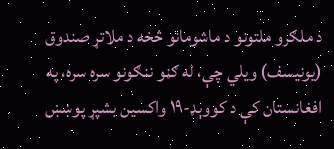د ملګرو ملتونو د ماشومانو څخه د ملاتړ صندوق (یونیسف) ویلي چې، له ګڼو ننګونو سره سره، په افغانستان کې د کووېډ-۱۹ واکسین بشپړ پوښښ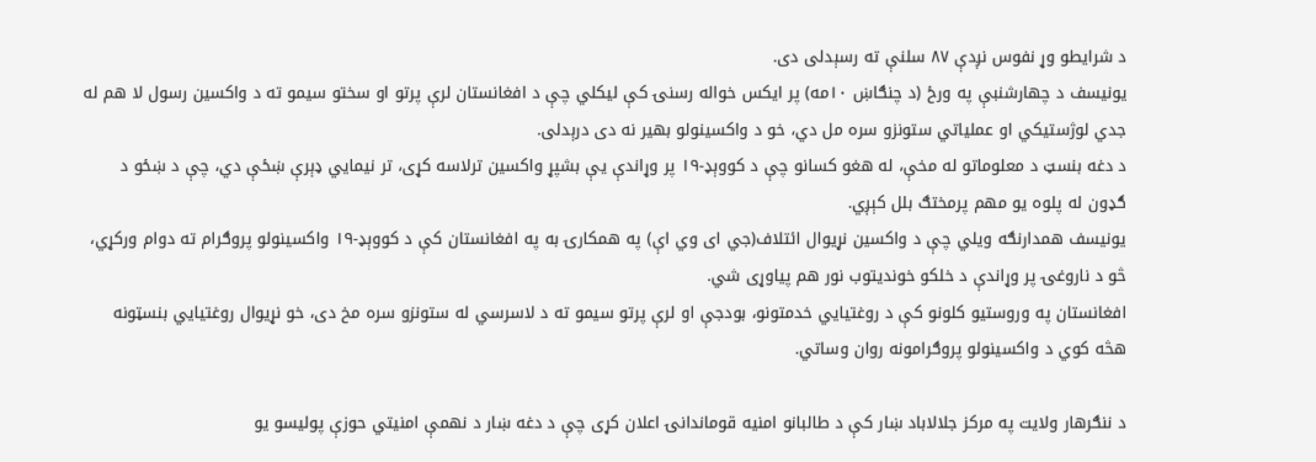د شرایطو وړ نفوس نږدې ۸۷ سلنې ته رسېدلی دی.
یونیسف د چهارشنبې په ورځ (د چنګاښ ۱۰مه) پر ایکس خواله رسنۍ کې لیکلي چې د افغانستان لرې پرتو او سختو سیمو ته د واکسین رسول لا هم له جدي لوژستیکي او عملیاتي ستونزو سره مل دي، خو د واکسینولو بهیر نه دی درېدلی.
د دغه بنسټ د معلوماتو له مخې، له هغو کسانو چې د کووېډ-۱۹ پر وړاندې یې بشپړ واکسین ترلاسه کړی، تر نیمايي ډېرې ښځې دي، چې د ښځو د ګډون له پلوه یو مهم پرمختګ بلل کېږي.
یونیسف همدارنګه ویلي چې د واکسین نړیوال ائتلاف(جي ای وي اې) په همکارۍ به په افغانستان کې د کووېډ-۱۹ واکسینولو پروګرام ته دوام ورکړي، څو د ناروغۍ پر وړاندې د خلکو خوندیتوب نور هم پیاوړی شي.
افغانستان په وروستیو کلونو کې د روغتیايي خدمتونو، بودجې او لرې پرتو سیمو ته د لاسرسي له ستونزو سره مخ دی، خو نړیوال روغتیايي بنسټونه هڅه کوي د واکسینولو پروګرامونه روان وساتي.

د ننګرهار ولایت په مرکز جلالاباد ښار کې د طالبانو امنیه قوماندانۍ اعلان کړی چې د دغه ښار د نهمې امنیتي حوزې پولیسو یو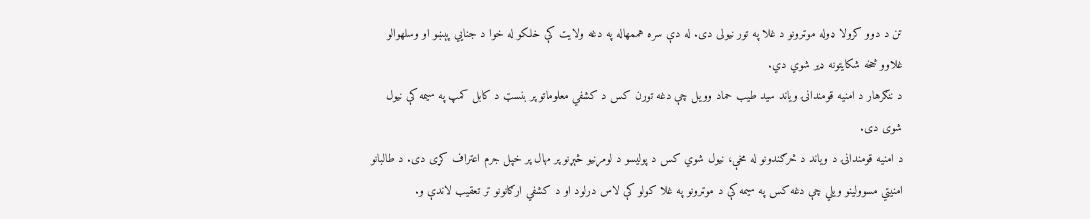تن د دوو کرولا ډوله موټرونو د غلا په تور نیولی دی. له دې سره هممهاله په دغه ولایت کې خلکو له خوا د جنایي پېښو او وسلهوالو غلاوو څخه شکایتونه ډیر شوي دي.
د ننګرهار د امنیه قومندانۍ ویاند سید طیب حماد وویل چې دغه تورن کس د کشفي معلوماتو پر بنسټ د کابل کمپ په سیمه کې نیول شوی دی.
د امنیه قومندانۍ د ویاند د څرګندونو له مخې، نیول شوي کس د پولیسو د لومړنیو څېړنو پر مهال پر خپل جرم اعتراف کړی دی. د طالبانو امنیتي مسوولینو ویلي چې دغه کس په سیمه کې د موټرونو په غلا کولو کې لاس درلود او د کشفي ارګانونو تر تعقیب لاندې و.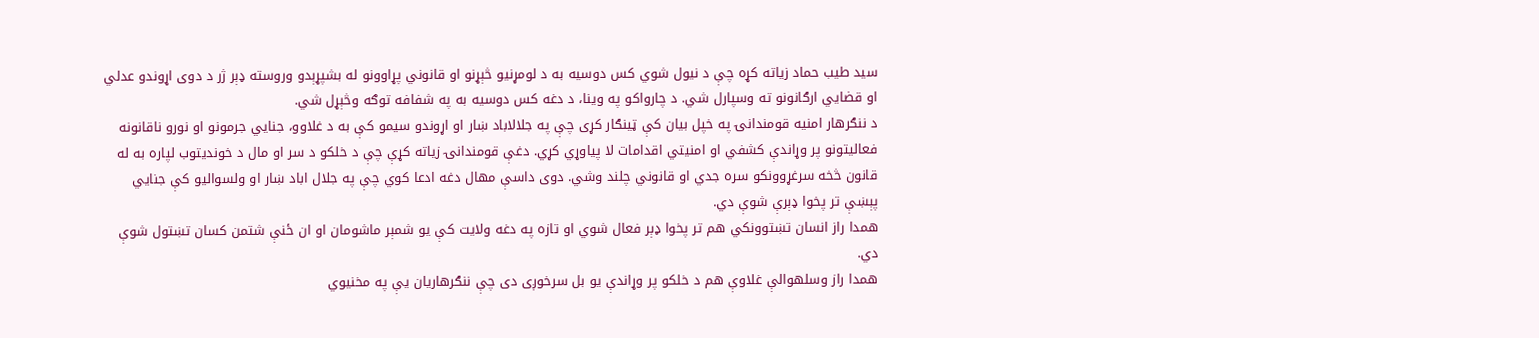سید طیب حماد زیاته کړه چې د نیول شوي کس دوسیه به د لومړنیو څېړنو او قانوني پړاوونو له بشپړېدو وروسته ډېر ژر د دوی اړوندو عدلي او قضایي ارګانونو ته وسپارل شي. د چارواکو په وینا، د دغه کس دوسیه به په شفافه توګه وڅېړل شي.
د ننګرهار امنیه قومندانۍ په خپل بیان کې ټینګار کړی چې په جلالاباد ښار او اړوندو سیمو کې به د غلاوو، جنايي جرمونو او نورو ناقانونه فعالیتونو پر وړاندې کشفي او امنیتي اقدامات لا پیاوړي کړي. دغې قومندانۍ زیاته کړې چې د خلکو د سر او مال د خوندیتوب لپاره به له قانون څخه سرغړوونکو سره جدي او قانوني چلند وشي. دوی داسې مهال دغه ادعا کوي چې په جلال اباد ښار او ولسوالیو کې جنایي پېښې تر پخوا ډېرې شوې دي.
همدا راز انسان تښتوونکي هم تر پخوا ډېر فعال شوي او تازه په دغه ولایت کې یو شمېر ماشومان او ان ځنې شتمن کسان تښتول شوې دي.
همدا راز وسلهوالې غلاوې هم د خلکو پر وړاندې یو بل سرخوږی دی چې ننګرهاریان یې په مخنیوي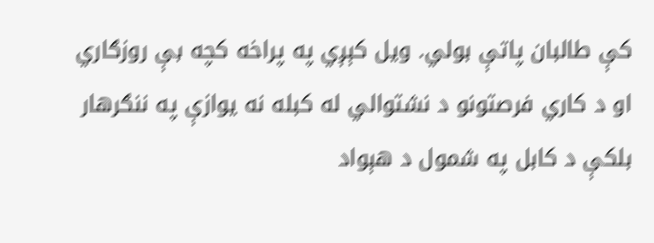کې طالبان پاتې بولي. ویل کېږي په پراخه کچه بې روزګاري او د کاري فرصتونو د نشتوالي له کبله نه یوازې په ننګرهار بلکې د کابل په شمول د هېواد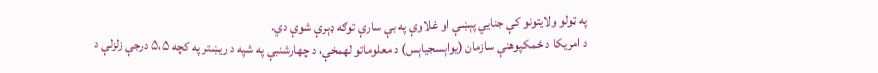په ټولو ولایتونو کې جنایي پېښې او غلاوې په بې سارې توګه ډېرې شوې دي.
د امریکا د ځمکپوهنې سازمان (یواېسجياېس) د معلوماتو لهمخې، د چهارشنبې په شپه د ریښتر په کچه ۵،۵ درجې زلزلې د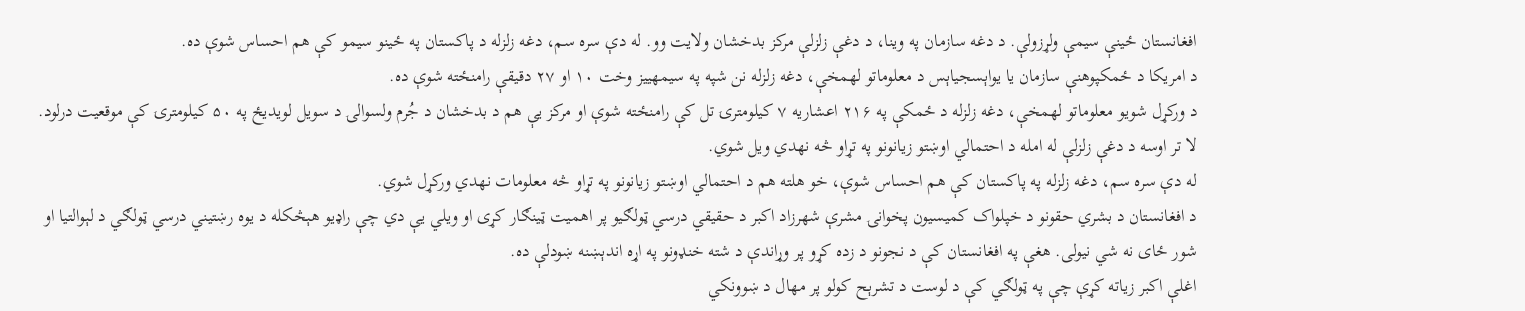افغانستان ځينې سیمې ولړزولې. د دغه سازمان په وینا، د دغې زلزلې مرکز بدخشان ولایت وو. له دې سره سم، دغه زلزله د پاکستان په ځينو سیمو کې هم احساس شوې ده.
د امریکا د ځمکپوهنې سازمان یا یواېسجياېس د معلوماتو لهمخې، دغه زلزله نن شپه په سیمهییز وخت ۱۰ او ۲۷ دقیقې رامنځته شوې ده.
د ورکړل شویو معلوماتو لهمخې، دغه زلزله د ځمکې په ۲۱۶ اعشاریه ۷ کیلومترۍ تل کې رامنځته شوې او مرکز یې هم د بدخشان د جُرم ولسوالۍ د سویل لویدیځ په ۵۰ کیلومترۍ کې موقعیت درلود.
لا تر اوسه د دغې زلزلې له امله د احتمالي اوښتو زیانونو په تړاو څه نهدي ویل شوي.
له دې سره سم، دغه زلزله په پاکستان کې هم احساس شوې، خو هلته هم د احتمالي اوښتو زیانونو په تړاو څه معلومات نهدي ورکړل شوي.
د افغانستان د بشري حقونو د خپلواک کمیسیون پخوانۍ مشرې شهرزاد اکبر د حقیقي درسي ټولګیو پر اهمیت ټینګار کړی او ویلي یې دي چې راډیو هېڅکله د یوه رښتیني درسي ټولګي د لېوالتیا او شور ځای نه شي نیولی. هغې په افغانستان کې د نجونو د زده کړو پر وړاندې د شته خنډونو په اړه اندېښنه ښودلې ده.
اغلې اکبر زیاته کړې چې په ټولګي کې د لوست د تشرېح کولو پر مهال د ښوونکي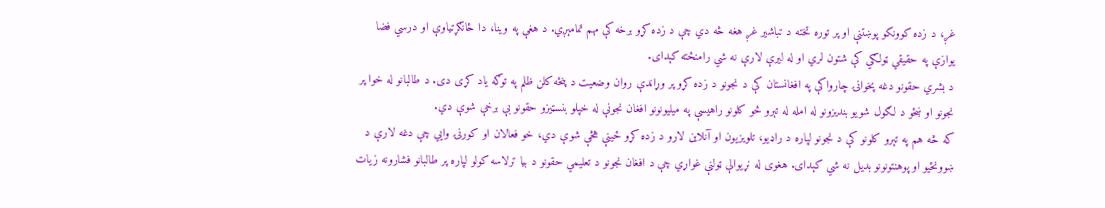غږ، د زده کوونکو پوښتنې او پر توره تخته د تباشیر غږ هغه څه دي چې د زده کړو برخه کې مهم تمامېږي. د هغې په وینا، دا ځانګړتیاوې او درسي فضا یوازې په حقیقي ټولګي کې شتون لري او له لیرې لارې نه شي رامنځته کېدای.
د بشري حقونو دغه پخوانۍ چارواکې په افغانستان کې د نجونو د زده کړو پر وړاندې روان وضعیت د پنځه کلن ظلم په توګه یاد کړی دی. د طالبانو له خوا پر نجونو او ښځو د لګول شویو بندیزونو له امله له تېرو څو کلونو راهیسې په میلیونونو افغان نجونې له خپلو بنسټیزو حقونو بې برخې شوې دي.
که څه هم په تېرو کلونو کې د نجونو لپاره د راډیو، تلویزیون او آنلاین لارو د زده کړو ځینې هڅې شوې دي، خو فعالان او کورنۍ وایي چې دغه لارې د ښوونځیو او پوهنتونونو بدیل نه شي کېدای. هغوی له نړیوالې ټولنې غواړي چې د افغان نجونو د تعلیمي حقونو د بیا ترلاسه کولو لپاره پر طالبانو فشارونه زیات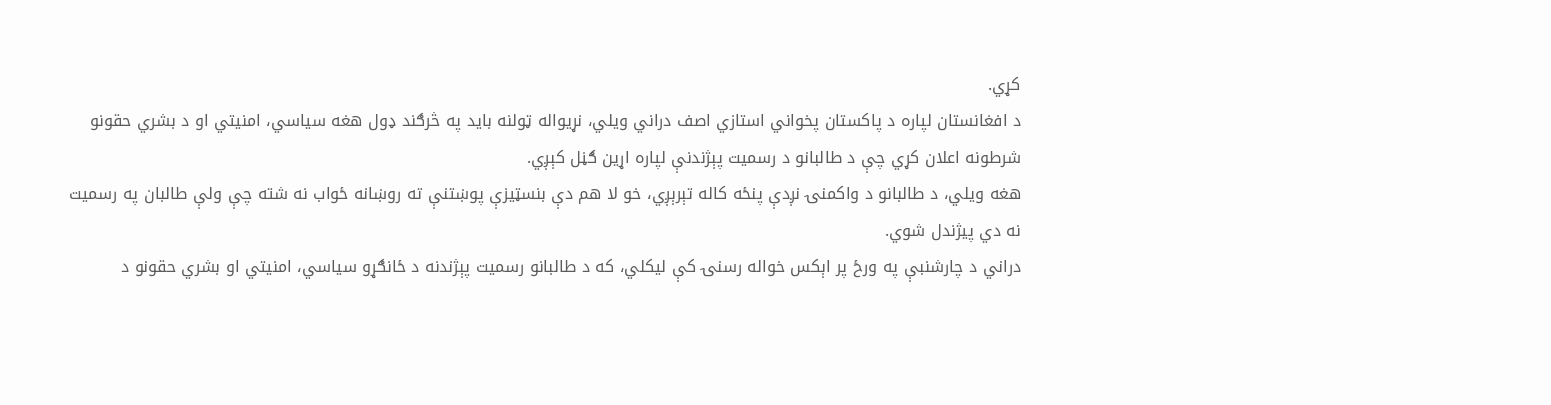کړي.
د افغانستان لپاره د پاکستان پخواني استازي اصف دراني ویلي، نړیواله ټولنه باید په څرګند ډول هغه سیاسي، امنیتي او د بشري حقونو شرطونه اعلان کړي چې د طالبانو د رسمیت پېژندنې لپاره اړین ګڼل کېږي.
هغه ویلي، د طالبانو د واکمنۍ نږدې پنځه کاله تېرېږي، خو لا هم دې بنسټیزې پوښتنې ته روښانه ځواب نه شته چې ولې طالبان په رسمیت نه دي پیژندل شوي.
دراني د چارشنبې په ورځ پر اېکس خواله رسنۍ کې لیکلي، که د طالبانو رسمیت پېژندنه د ځانګړو سیاسي، امنیتي او بشري حقونو د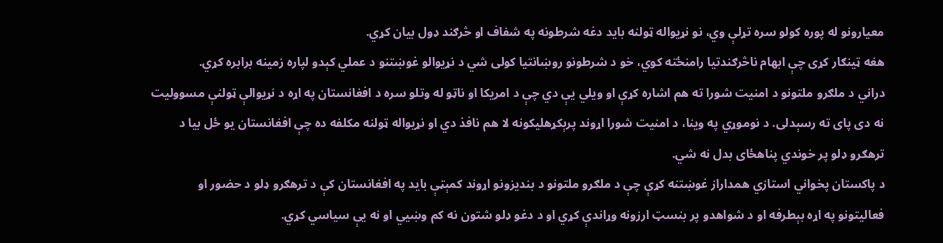معیارونو له پوره کولو سره تړلې وي، نو نړیواله ټولنه باید دغه شرطونه په شفاف او څرګند ډول بیان کړي.
هغه ټینګار کړی چې ابهام ناڅرګندتیا رامنځته کوي، خو د شرطونو روښانتیا کولی شي د نړیوالو غوښتنو د عملي کېدو لپاره زمینه برابره کړي.
دراني د ملګرو ملتونو د امنیت شورا ته هم اشاره کړې او ویلي یې دي چې د امریکا او ناټو له وتلو سره د افغانستان په اړه د نړیوالې ټولنې مسوولیت نه دی پای ته رسېدلی. د نوموړي په وینا، د امنیت شورا اړوند پرېکړهلیکونه لا هم نافذ دي او نړیواله ټولنه مکلفه ده چې افغانستان یو ځل بیا د ترهګرو ډلو پر خوندي پناهځای بدل نه شي.
د پاکستان پخواني استازي همداراز غوښتنه کړې چې د ملګرو ملتونو د بندیزونو اړوند کمېټې باید په افغانستان کې د ترهګرو ډلو د حضور او فعالیتونو په اړه بېطرفه او د شواهدو پر بنسټ ارزونه وړاندې کړي او د دغو ډلو شتون نه کم وښيي او نه یې سیاسي کړي.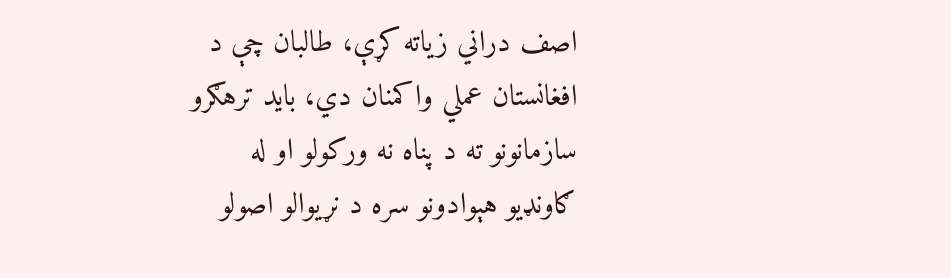اصف دراني زیاته کړې، طالبان چې د افغانستان عملي واکمنان دي، باید ترهګرو سازمانونو ته د پناه نه ورکولو او له ګاونډیو هېوادونو سره د نړیوالو اصولو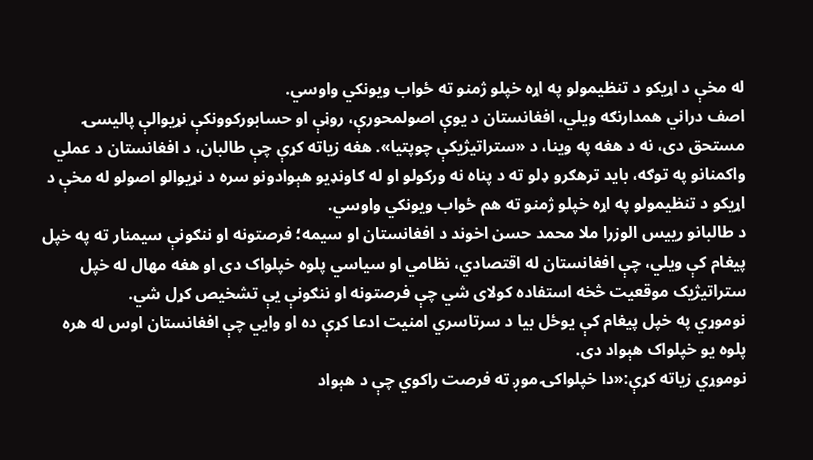له مخې د اړیکو د تنظیمولو په اړه خپلو ژمنو ته ځواب ویونکي واوسي.
اصف دراني همدارنګه ویلي، افغانستان د یوې اصولمحورې، روڼې او حسابورکوونکې نړیوالې پالیسۍ مستحق دی، نه د هغه په وینا، د «ستراتیژیکې چوپتیا». هغه زیاته کړې چې طالبان، د افغانستان د عملي واکمنانو په توګه، باید ترهګرو ډلو ته د پناه نه ورکولو او له ګاونډیو هېوادونو سره د نړیوالو اصولو له مخې د اړیکو د تنظیمولو په اړه خپلو ژمنو ته هم ځواب ویونکي واوسي.
د طالبانو رییس الوزرا ملا محمد حسن اخوند د افغانستان او سیمه؛ فرصتونه او ننګونې سیمنار ته په خپل پیغام کې ویلي، چې افغانستان له اقتصادي، نظامي او سیاسي پلوه خپلواک دی او هغه مهال له خپل ستراتیژیک موقعیت څخه استفاده کولای شي چې فرصتونه او ننګونې یې تشخیص کړل شي.
نوموړي په خپل پیغام کې یوځل بیا د سرتاسري امنیت ادعا کړې ده او وايي چې افغانستان اوس له هره پلوه یو خپلواک هېواد دی.
نوموړي زیاته کړې:«دا خپلواکۍ موږ ته فرصت راکوي چې د هېواد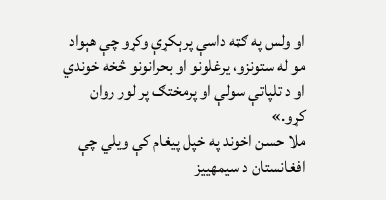او ولس په ګټه داسې پرېکړې وکړو چې هېواد مو له ستونزو، یرغلونو او بحرانونو څخه خوندي او د تلپاتې سولې او پرمختګ پر لور روان کړو.»
ملا حسن اخوند په خپل پیغام کې ویلي چې افغانستان د سیمهییز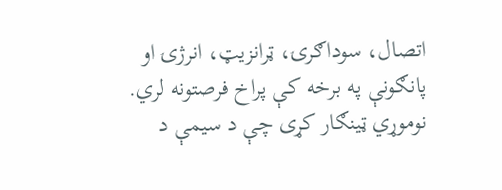اتصال، سوداګرۍ، ټرانزیټ، انرژۍ او پانګونې په برخه کې پراخ فرصتونه لري.
نوموړي ټینګار کړی چې د سیمې د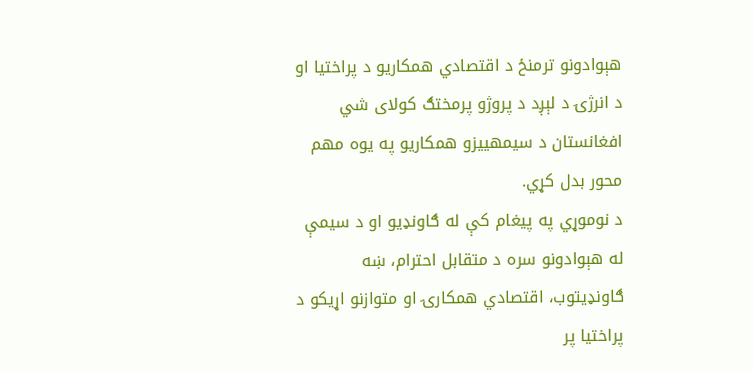هېوادونو ترمنځ د اقتصادي همکاریو د پراختیا او د انرژۍ د لېږد د پروژو پرمختګ کولای شي افغانستان د سیمهییزو همکاریو په یوه مهم محور بدل کړي.
د نوموړي په پیغام کې له ګاونډیو او د سیمې له هېوادونو سره د متقابل احترام، ښه ګاونډیتوب، اقتصادي همکارۍ او متوازنو اړیکو د پراختیا پر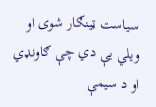سیاست ټینګار شوی او ویلي یې دي چې ګاونډي او د سیمې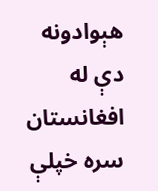هېوادونه دې له افغانستان سره خپلې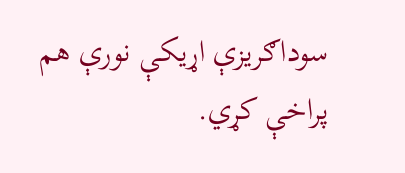سوداګریزې اړیکې نورې هم پراخې کړي.